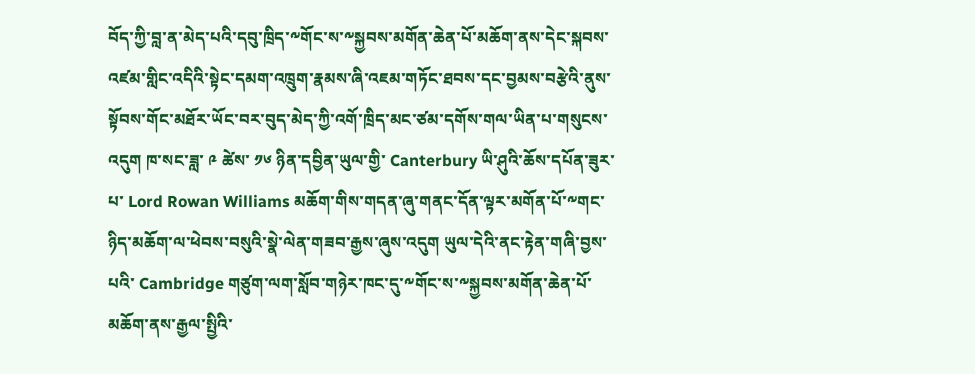བོད་ཀྱི་བླ་ན་མེད་པའི་དབུ་ཁྲིད་༸གོང་ས་༸སྐྱབས་མགོན་ཆེན་པོ་མཆོག་ནས་དེང་སྐབས་འཛམ་གླིང་འདིའི་སྟེང་དམག་འཁྲུག་རྣམས་ཞི་འཇམ་གཏོང་ཐབས་དང་བྱམས་བརྩེའི་ནུས་སྟོབས་གོང་མཐོར་ཡོང་བར་བུད་མེད་ཀྱི་འགོ་ཁྲིད་མང་ཙམ་དགོས་གལ་ཡིན་པ་གསུངས་འདུག ཁ་སང་ཟླ་ ༩ ཚེས་ ༡༦ ཉིན་དབྱིན་ཡུལ་གྱི་ Canterbury ཡི་ཤུའི་ཆོས་དཔོན་ཟུར་པ་ Lord Rowan Williams མཆོག་གིས་གདན་ཞུ་གནང་དོན་ལྟར་མགོན་པོ་༸གང་ཉིད་མཆོག་ལ་ཕེབས་བསུའི་སྣེ་ལེན་གཟབ་རྒྱས་ཞུས་འདུག ཡུལ་དེའི་ནང་རྟེན་གཞི་བྱས་པའི་ Cambridge གཙུག་ལག་སློབ་གཉེར་ཁང་དུ་༸གོང་ས་༸སྐྱབས་མགོན་ཆེན་པོ་མཆོག་ནས་རྒྱལ་སྤྱིའི་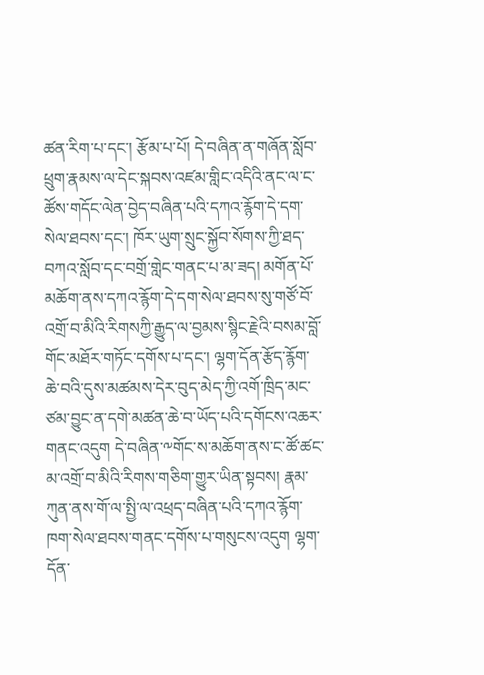ཚན་རིག་པ་དང་། རྩོམ་པ་པོ། དེ་བཞིན་ན་གཞོན་སློབ་ཕྲུག་རྣམས་ལ་དེང་སྐབས་འཛམ་གླིང་འདིའི་ནང་ལ་ང་ཚོས་གདོང་ལེན་བྱེད་བཞིན་པའི་དཀའ་རྙོག་དེ་དག་སེལ་ཐབས་དང་། ཁོར་ཡུག་སྲུང་སྐྱོབ་སོགས་ཀྱི་ཐད་བཀའ་སློབ་དང་བགྲོ་གླེང་གནང་པ་མ་ཟད། མགོན་པོ་མཆོག་ནས་དཀའ་རྙོག་དེ་དག་སེལ་ཐབས་སུ་གཙོ་བོ་འགྲོ་བ་མིའི་རིགསཀྱི་རྒྱུད་ལ་བྱམས་སྙིང་རྗེའི་བསམ་བློ་གོང་མཐོར་གཏོང་དགོས་པ་དང་། ལྷག་དོན་རྩོད་རྙོག་ཆེ་བའི་དུས་མཚམས་དེར་བུད་མེད་ཀྱི་འགོ་ཁྲིད་མང་ཙམ་བྱུང་ན་དགེ་མཚན་ཆེ་བ་ཡོད་པའི་དགོངས་འཆར་གནང་འདུག དེ་བཞིན་༸གོང་ས་མཆོག་ནས་ང་ཚོ་ཚང་མ་འགྲོ་བ་མིའི་རིགས་གཅིག་གྱུར་ཡིན་སྟབས། རྣམ་ཀུན་ནས་གོ་ལ་སྤྱི་ལ་འཕྲད་བཞིན་པའི་དཀའ་རྙོག་ཁག་སེལ་ཐབས་གནང་དགོས་པ་གསུངས་འདུག ལྷག་དོན་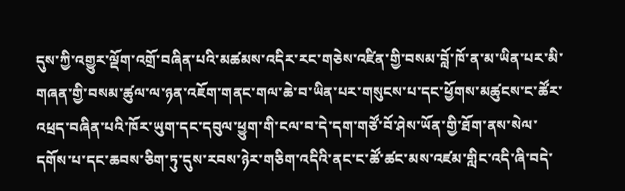དུས་ཀྱི་འགྱུར་ལྡོག་འགྲོ་བཞིན་པའི་མཚམས་འདིར་རང་གཅེས་འཛིན་གྱི་བསམ་བློ་ཁོ་ན་མ་ཡིན་པར་མི་གཞན་གྱི་བསམ་ཚུལ་ལ་ཉན་འཇོག་གནང་གལ་ཆེ་བ་ཡིན་པར་གསུངས་པ་དང་ཕྱོགས་མཚུངས་ང་ཚོར་འཕྲད་བཞིན་པའི་ཁོར་ཡུག་དང་དབུལ་ཕྱུག་གི་ངལ་བ་དེ་དག་གཙོ་བོ་ཤེས་ཡོན་གྱི་ཐོག་ནས་སེལ་དགོས་པ་དང་ཆབས་ཅིག་ཏུ་དུས་རབས་ཉེར་གཅིག་འདིའི་ནང་ང་ཚོ་ཚང་མས་འཛམ་གླིང་འདི་ཞི་བདེ་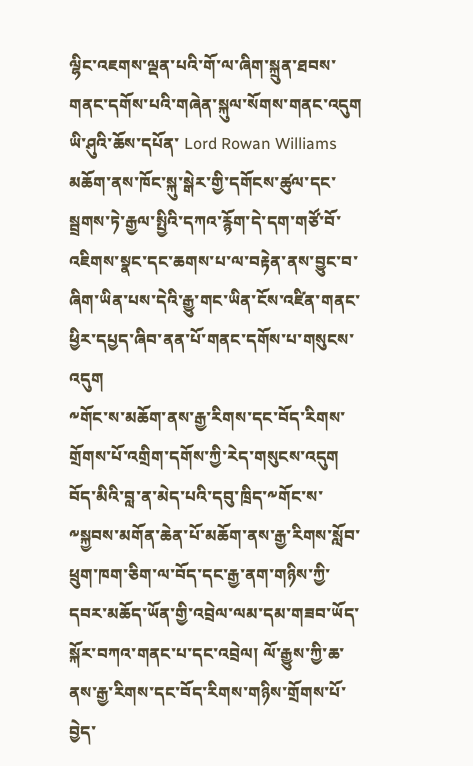ལྷིང་འཇགས་ལྡན་པའི་གོ་ལ་ཞིག་སྐྲུན་ཐབས་གནང་དགོས་པའི་གཞེན་སྐུལ་སོགས་གནང་འདུག ཡི་ཤུའི་ཆོས་དཔོན་ Lord Rowan Williams མཆོག་ནས་ཁོང་སྐུ་སྒེར་གྱི་དགོངས་ཚུལ་དང་སྦྲགས་ཏེ་རྒྱལ་སྤྱིའི་དཀའ་རྙོག་དེ་དག་གཙོ་བོ་འཇིགས་སྣང་དང་ཆགས་པ་ལ་བརྟེན་ནས་བྱུང་བ་ཞིག་ཡིན་པས་དེའི་རྒྱུ་གང་ཡིན་ངོས་འཛིན་གནང་ཕྱིར་དཔྱད་ཞིབ་ནན་པོ་གནང་དགོས་པ་གསུངས་འདུག
༸གོང་ས་མཆོག་ནས་རྒྱ་རིགས་དང་བོད་རིགས་གྲོགས་པོ་འགྲིག་དགོས་ཀྱི་རེད་གསུངས་འདུག
བོད་མིའི་བླ་ན་མེད་པའི་དབུ་ཁྲིད་༸གོང་ས་༸སྐྱབས་མགོན་ཆེན་པོ་མཆོག་ནས་རྒྱ་རིགས་སློབ་ཕྲུག་ཁག་ཅིག་ལ་བོད་དང་རྒྱ་ནག་གཉིས་ཀྱི་དབར་མཆོད་ཡོན་གྱི་འབྲེལ་ལམ་དམ་གཟབ་ཡོད་སྐོར་བཀའ་གནང་པ་དང་འབྲེལ། ལོ་རྒྱུས་ཀྱི་ཆ་ནས་རྒྱ་རིགས་དང་བོད་རིགས་གཉིས་གྲོགས་པོ་བྱེད་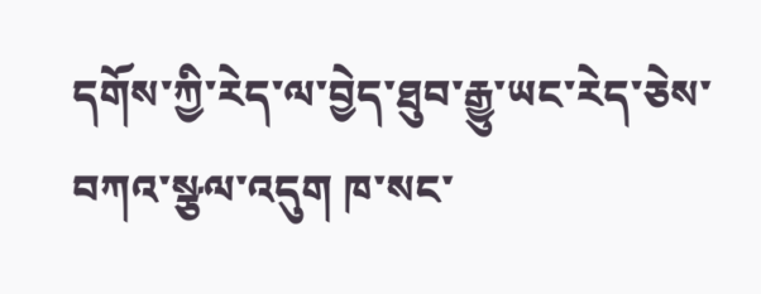དགོས་ཀྱི་རེད་ལ་བྱེད་ཐུབ་རྒྱུ་ཡང་རེད་ཅེས་བཀའ་སྩལ་འདུག ཁ་སང་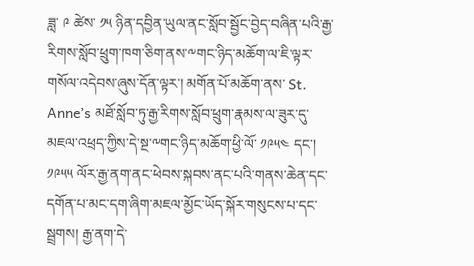ཟླ་ ༩ ཚེས་ ༡༥ ཉིན་དབྱིན་ཡུལ་ནང་སློབ་སྦྱོང་བྱེད་བཞིན་པའི་རྒྱ་རིགས་སློབ་ཕྲུག་ཁག་ཅིག་ནས་༸གང་ཉིད་མཆོག་ལ་ཇི་ལྟར་གསོལ་འདེབས་ཞུས་དོན་ལྟར་། མགོན་པོ་མཆོག་ནས་ St. Anne’s མཐོ་སློབ་ཏུ་རྒྱ་རིགས་སློབ་ཕྲུག་རྣམས་ལ་ཟུར་དུ་མཇལ་འཕྲད་ཀྱིས་དེ་སྔ་༸གང་ཉིད་མཆོག་ཕྱི་ལོ་ ༡༩༥༤ དང་། ༡༩༥༥ ལོར་རྒྱ་ནག་ནང་ཕེབས་སྐབས་ནང་པའི་གནས་ཆེན་དང་དགོན་པ་མང་དག་ཞིག་མཇལ་མྱོང་ཡོད་སྐོར་གསུངས་པ་དང་སྦྲགས། རྒྱ་ནག་དེ་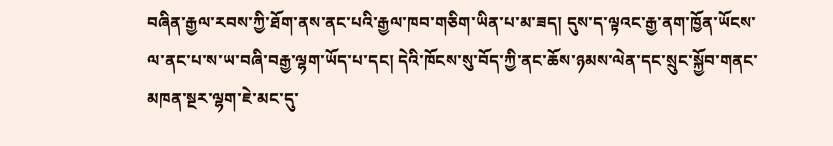བཞིན་རྒྱལ་རབས་ཀྱི་ཐོག་ནས་ནང་པའི་རྒྱལ་ཁབ་གཅིག་ཡིན་པ་མ་ཟད། དུས་ད་ལྟའང་རྒྱ་ནག་ཁྱོན་ཡོངས་ལ་ནང་པ་ས་ཡ་བཞི་བརྒྱ་ལྷག་ཡོད་པ་དང། དེའི་ཁོངས་སུ་བོད་ཀྱི་ནང་ཆོས་ཉམས་ལེན་དང་སྲུང་སྐྱོབ་གནང་མཁན་སྔར་ལྷག་ཇེ་མང་དུ་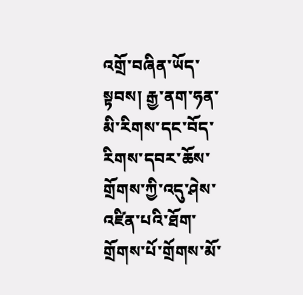འགྲོ་བཞིན་ཡོད་སྟབས། རྒྱ་ནག་ཧན་མི་རིགས་དང་བོད་རིགས་དབར་ཆོས་གྲོགས་ཀྱི་འདུ་ཤེས་འཛིན་པའི་ཐོག་གྲོགས་པོ་གྲོགས་མོ་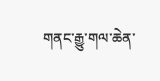གནང་རྒྱུ་གལ་ཆེན་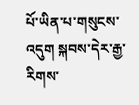པོ་ཡིན་པ་གསུངས་འདུག སྐབས་དེར་རྒྱ་རིགས་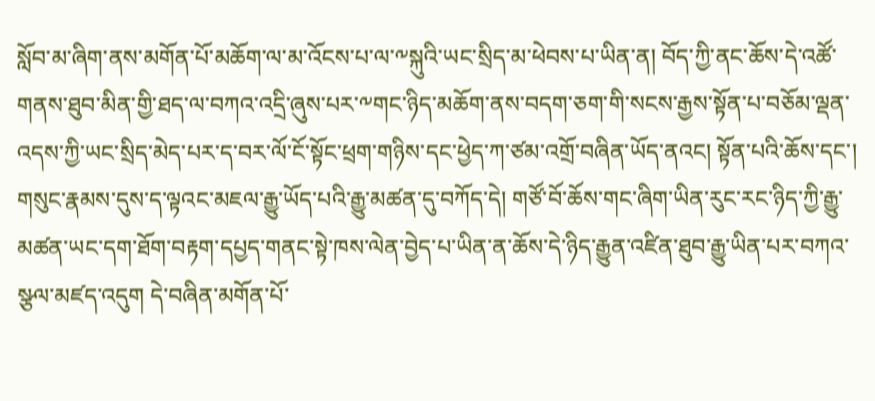སློབ་མ་ཞིག་ནས་མགོན་པོ་མཆོག་ལ་མ་འོངས་པ་ལ་༸སྐུའི་ཡང་སྲིད་མ་ཕེབས་པ་ཡིན་ན། བོད་ཀྱི་ནང་ཆོས་དེ་འཚོ་གནས་ཐུབ་མིན་གྱི་ཐད་ལ་བཀའ་འདྲི་ཞུས་པར་༸གང་ཉིད་མཆོག་ནས་བདག་ཅག་གི་སངས་རྒྱས་སྟོན་པ་བཅོམ་ལྡན་འདས་ཀྱི་ཡང་སྲིད་མེད་པར་ད་བར་ལོ་ངོ་སྟོང་ཕྲག་གཉིས་དང་ཕྱེད་ཀ་ཙམ་འགྲོ་བཞིན་ཡོད་ནའང། སྟོན་པའི་ཆོས་དང་། གསུང་རྣམས་དུས་ད་ལྟའང་མཇལ་རྒྱུ་ཡོད་པའི་རྒྱུ་མཚན་དུ་བཀོད་དེ། གཙོ་བོ་ཆོས་གང་ཞིག་ཡིན་རུང་རང་ཉིད་ཀྱི་རྒྱུ་མཚན་ཡང་དག་ཐོག་བརྟག་དཔྱད་གནང་སྟེ་ཁས་ལེན་བྱེད་པ་ཡིན་ན་ཆོས་དེ་ཉིད་རྒྱུན་འཛིན་ཐུབ་རྒྱུ་ཡིན་པར་བཀའ་སྩལ་མཛད་འདུག དེ་བཞིན་མགོན་པོ་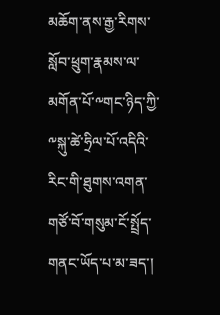མཆོག་ནས་རྒྱ་རིགས་སློབ་ཕྲུག་རྣམས་ལ་མགོན་པོ་༸གང་ཉིད་ཀྱི་༸སྐུ་ཚེ་ཧྲིལ་པོ་འདིའི་རིང་གི་ཐུགས་འགན་གཙོ་བོ་གསུམ་ངོ་སྤྲོད་གནང་ཡོད་པ་མ་ཟད་།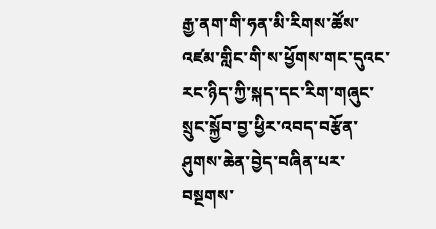རྒྱ་ནག་གི་ཧན་མི་རིགས་ཚོས་འཛམ་གླིང་གི་ས་ཕྱོགས་གང་དུའང་རང་ཉིད་ཀྱི་སྐད་དང་རིག་གཞུང་སྲུང་སྐྱོབ་བྱ་ཕྱིར་འབད་བརྩོན་ཤུགས་ཆེན་བྱེད་བཞིན་པར་བསྔགས་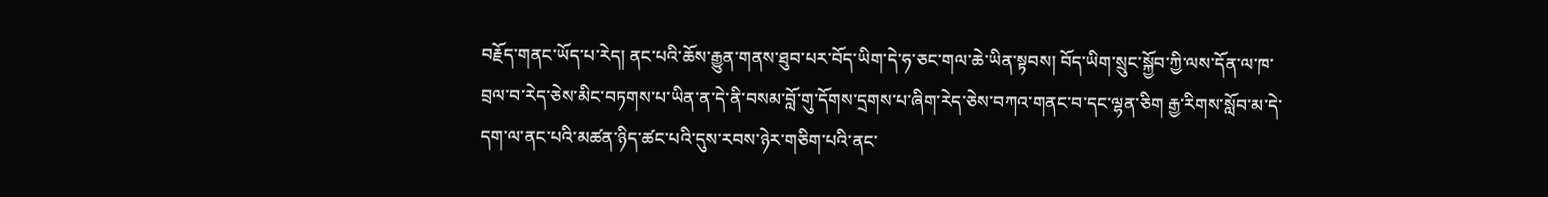བརྗོད་གནང་ཡོད་པ་རེད། ནང་པའི་ཆོས་རྒྱུན་གནས་ཐུབ་པར་བོད་ཡིག་དེ་ཧ་ཅང་གལ་ཆེ་ཡིན་སྟབས། བོད་ཡིག་སྲུང་སྐྱོབ་ཀྱི་ལས་དོན་ལ་ཁ་བྲལ་བ་རེད་ཅེས་མིང་བཏགས་པ་ཡིན་ན་དེ་ནི་བསམ་བློ་གུ་དོགས་དྲགས་པ་ཞིག་རེད་ཅེས་བཀའ་གནང་བ་དང་ལྷན་ཅིག རྒྱ་རིགས་སློབ་མ་དེ་དག་ལ་ནང་པའི་མཚན་ཉིད་ཚང་པའི་དུས་རབས་ཉེར་གཅིག་པའི་ནང་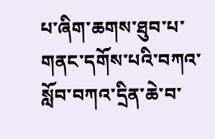པ་ཞིག་ཆགས་ཐུབ་པ་གནང་དགོས་པའི་བཀའ་སློབ་བཀའ་དྲིན་ཆེ་བ་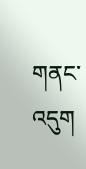གནང་འདུག